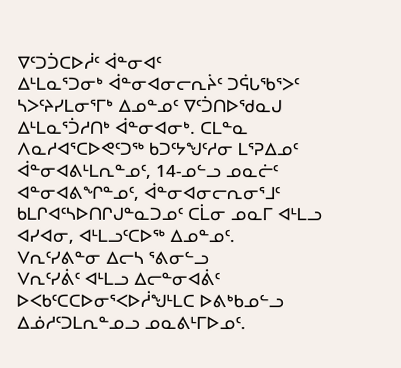ᐁᑦᑐᑑᑕᐅᓲᑦ ᐋᓐᓂᐊᑦ
ᐃᒻᒪᓇᕐᑐᓂᒃ ᐋᓐᓂᐊᓂᓕᕆᔩᑦ ᑐᕌᒐᖃᕐᐳᑦ ᓴᐳᑦᔨᓯᒪᓂᕐᒥᒃ ᐃᓄᓐᓄᑦ ᐁᑦᑑᑎᐅᖁᓇᒍ ᐃᒻᒪᓇᕐᑑᓱᑎᒃ ᐋᓐᓂᐊᓂᒃ. ᑕᒪᓐᓇ ᐱᓇᓱᐊᕐᑕᐅᕙᑦᑐᖅ ᑲᑐᑦᔭᖑᑦᓱᓂ ᒪᕐᕈᐃᓄᑦ ᐋᓐᓂᐊᕕᒻᒪᕆᓐᓄᑦ, 14-ᓄᓪᓗ ᓄᓇᓖᑦ ᐊᓐᓂᐊᕕᖏᓐᓄᑦ, ᐋᓐᓂᐊᓂᓕᕆᓂᕐᒧᑦ ᑲᒪᒋᐊᑦᓴᐅᑎᒋᒍᓐᓇᑐᓄᑦ ᑕᒫᓂ ᓄᓇᒥ ᐊᒻᒪᓗ ᐊᓯᐊᓂ, ᐊᒻᒪᓗᑦᑕᐅᖅ ᐃᓄᓐᓄᑦ.
ᐯᕆᑦᓯᕕᓐᓂ ᐃᓕᓴ ᕐᕕᓂᓪᓗ
ᐯᕆᑦᓯᕖᑦ ᐊᒻᒪᓗ ᐃᓕᓐᓂᐊᕖᑦ ᐅᐸᑲᑦᑕᑕᐅᓂᕐᐸᐅᓲᖑᒻᒪᑕ ᐅᕕᒃᑲᓄᓪᓗ ᐃᓅᓱᑦᑐᒪᕆᓐᓄᓗ ᓄᓇᕕᒻᒥᐅᓄᑦ.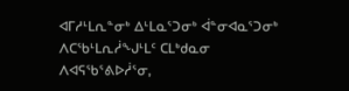ᐊᒥᓱᒻᒪᕆᓐᓂᒃ ᐃᒻᒪᓇᕐᑐᓂᒃ ᐋᓐᓂᐊᓇᕐᑐᓂᒃ ᐱᑕᖃᒻᒪᕆᓲᖑᒻᒪᑦ ᑕᒪᒃᑯᓇᓂ ᐱᐊᕋᖃᕐᕕᐅᓲᕐᓂ,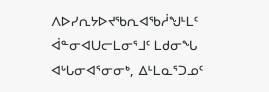ᐱᐅᓯᕆᔭᐅᔪᖃᕆᐊᖃᓲᖑᒻᒪᑦ ᐋᓐᓂᐊᑌᓕᒪᓂᕐᒧᑦ ᒪᑯᓂᖓ ᐊᒡᒐᓂᐊᕐᓂᓂᒃ, ᐃᒻᒪᓇᕐᑐᓄᑦ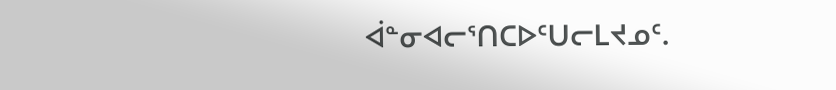ᐋᓐᓂᐊᓕᕐᑎᑕᐅᑦᑌᓕᒪᔪᓄᑦ.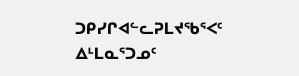ᑐᑭᓯᒋᐊᓪᓚᕈᒪᔪᖃᕐᐸᑦ ᐃᒻᒪᓇᕐᑐᓄᑦ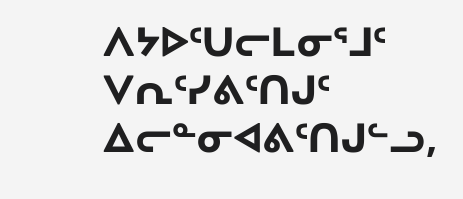ᐱᔭᐅᑦᑌᓕᒪᓂᕐᒧᑦ ᐯᕆᑦᓯᕕᑦᑎᒍᑦ ᐃᓕᓐᓂᐊᕕᑦᑎᒍᓪᓗ,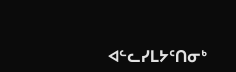ᐊᓪᓚᓯᒪᔭᑦᑎᓂᒃ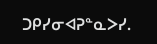ᑐᑭᓯᓂᐊᕈᓐᓇᐳᓯ.